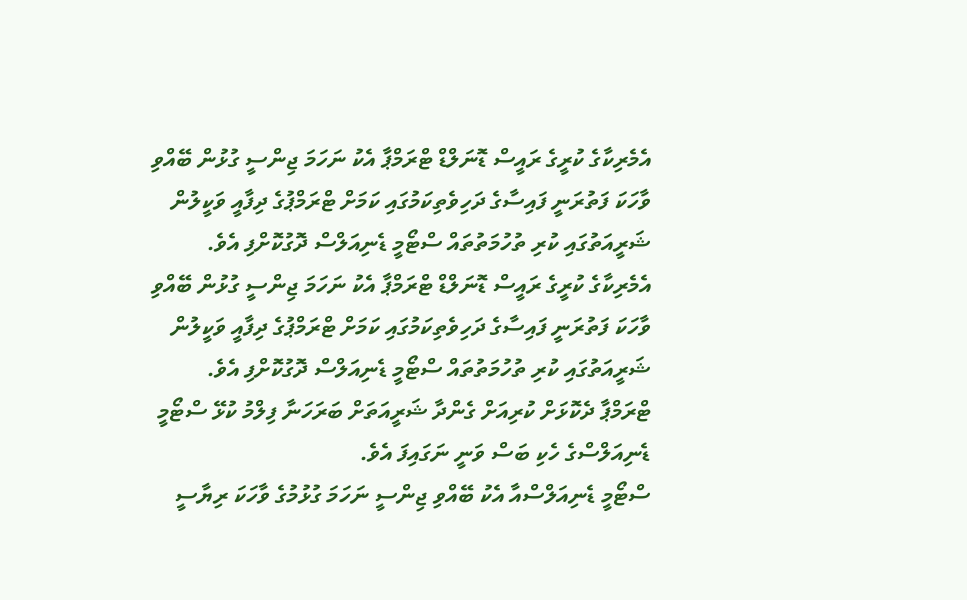އެމެރިކާގެ ކުރީގެ ރައީސް ޑޮނަލްޑް ޓްރަމްޕާ އެކު ނަހަމަ ޖިންސީ ގުޅުން ބޭއްވި ވާހަކަ ފަތުރަނީ ފައިސާގެ ދަހިވެތިކަމުގައި ކަމަށް ޓްރަމްޕުގެ ދިފާއީ ވަކީލުން ޝަރީއަތުގައި ކުރި ތުހުމަތުތައް ސްޓޯމީ ޑެނިއަލްސް ދޮގުކޮށްފި އެވެ.
އެމެރިކާގެ ކުރީގެ ރައީސް ޑޮނަލްޑް ޓްރަމްޕާ އެކު ނަހަމަ ޖިންސީ ގުޅުން ބޭއްވި ވާހަކަ ފަތުރަނީ ފައިސާގެ ދަހިވެތިކަމުގައި ކަމަށް ޓްރަމްޕުގެ ދިފާއީ ވަކީލުން ޝަރީއަތުގައި ކުރި ތުހުމަތުތައް ސްޓޯމީ ޑެނިއަލްސް ދޮގުކޮށްފި އެވެ.
ޓްރަމްޕާ ދެކޮޅަށް ކުރިއަށް ގެންދާ ޝަރީއަތަށް ބަރަހަނާ ފިލްމު ކުޅޭ ސްޓޯމީ ޑެނިއަލްސްގެ ހެކި ބަސް ވަނީ ނަގައިފަ އެވެ.
ސްޓޯމީ ޑެނިއަލްސްއާ އެކު ބޭއްވި ޖިންސީ ނަހަމަ ގުޅުމުގެ ވާހަކަ ރިޔާސީ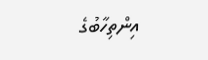އިންތިހާބުގެ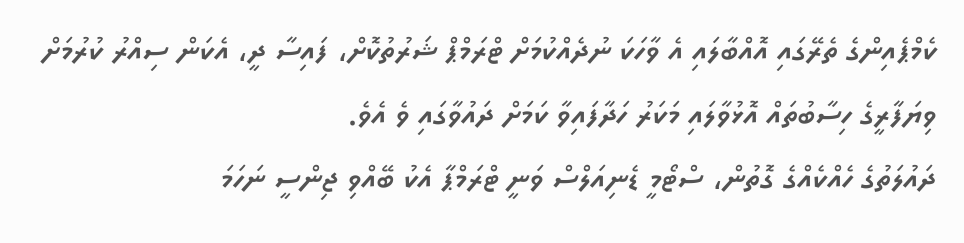ކެމްޕެއިންގެ ތެރޭގައި އޮއްބާލައި އެ ވާހަކަ ނުދެއްކުމަށް ޓްރަމްޕް ޝަރުތުކޮށް، ފައިސާ ދީ، އެކަން ސިއްރު ކުރުމަށް ވިޔަފާރީގެ ހިސާބުތައް އޮޅުވާލައި މަކަރު ހަދާފައިވާ ކަމަށް ދައުވާގައި ވެ އެވެ.
ދައުލަތުގެ ހެއްކެއްގެ ގޮތުން، ސްޓޯމީ ޑެނިއަލްސް ވަނީ ޓްރަމްޕާ އެކު ބޭއްވި ޖިންސީ ނަހަމަ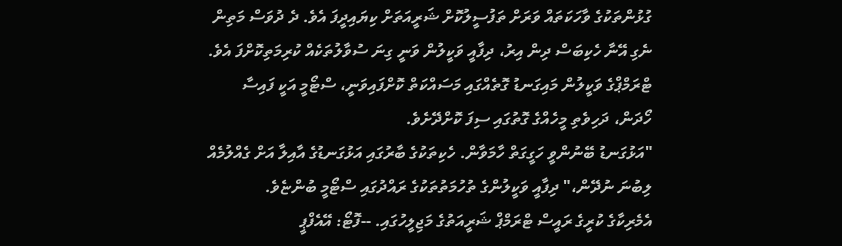ގުޅުންތަކުގެ ވާހަކަތައް ވަރަށް ތަފުސީލުކޮށް ޝަރީއަތަށް ކިޔައިދީފަ އެވެ. ދެ ދުވަސް މަތިން ނެގި އޭނާ ހެކިބަސް ދިން އިރު، ދިފާއީ ވަކީލުން ވަނީ ގިނަ ސުވާލުތަކެއް ކުރިމަތިކޮށްފަ އެވެ.
ޓްރަމްޕްގެ ވަކީލުން މައިގަނޑު ގޮތެއްގައި މަސައްކަތް ކޮށްފައިވަނީ، ސްޓޯމީ އަކީ ފައިސާ ހޯދަން، ދަހިވެތި މީހެއްގެ ގޮތުގައި ސިފަ ކޮށްދޭށެވެ.
"އަޅުގަނޑު ބޭނުންވީ ހަގީގަތް ހާމަވާން. ހެކިތަކުގެ ބާރުގައި އަޅުގަނޑުގެ އާއިލާ އަށް ގެއްލުމެއް ލިބުނަ ނުދޭން،" ދިފާއީ ވަކީލުންގެ ތުހުމަތުތަކުގެ ރައްދުގައި ސްޓޯމީ ބުންޏެވެ.
އެމެރިކާގެ ކުރީގެ ރައީސް ޓްރަމްޕް ޝަރީއަތުގެ މަޖިލީހުގައި. --ފޮޓޯ: އޭއެފްޕީ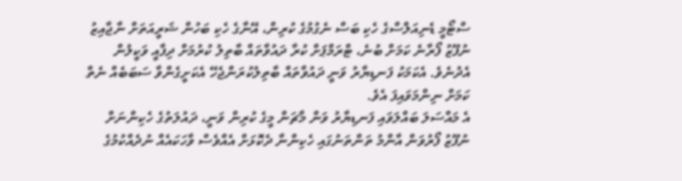ސްޓޯމީ ޑެނިއަލްސްގެ ހެކި ބަސް ނެގުމުގެ ކުރިން، އޭނާގެ ހެކި ބަހުން ޝަރީއަތަށް ނާޖާއިޒު ނުފޫޒު ފޯރާނެ ކަމަށް ބުނެ، ޓްރަމްޕަށް ކުރާ ދައުވާތައް ބާތިލު ކުރުމަށް ދިފާއީ ވަކީލުން އެދުނެވެ. އެކަމަކު ފަނޑިޔާރު ވަނީ ދައުވާތައް ބާތިލުކުރަންޖެހޭ އެކަށީގެންވާ ސަބަބެއް ނެތް ކަމަށް ނިންމަވައިފަ އެވެ.
އެ މައްސަލަ ބައްލަވައި ފަނޑިޔާރު ވަން މާޗަން މީގެ ކުރިން ވަނީ، ދައުލަތުގެ ހެކިންނަށް ނުފޫޒު ފޯރުވަން އާންމު ތަންތަނުގައި ހެކިންނާ ދެކޮޅަށް އެއްވެސް ވާހަކައެއް ނުދެއްކުމުގެ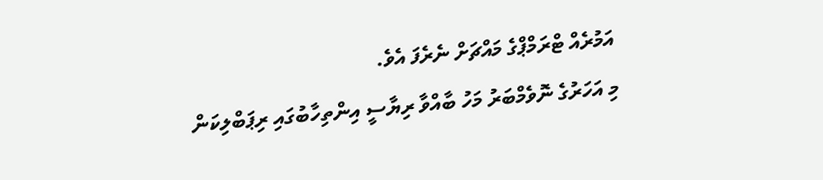އަމުރެއް ޓްރަމްޕްގެ މައްޗަށް ނެރެފަ އެވެ.
މި އަހަރުގެ ނޮވެމްބަރު މަހު ބާއްވާ ރިޔާސީ އިންތިހާބުގައި ރިޕަބްލިކަން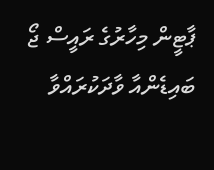ޕާޓީން މިހާރުގެ ރައީސް ޖޯ ބައިޑެންއާ ވާދަކުރައްވާ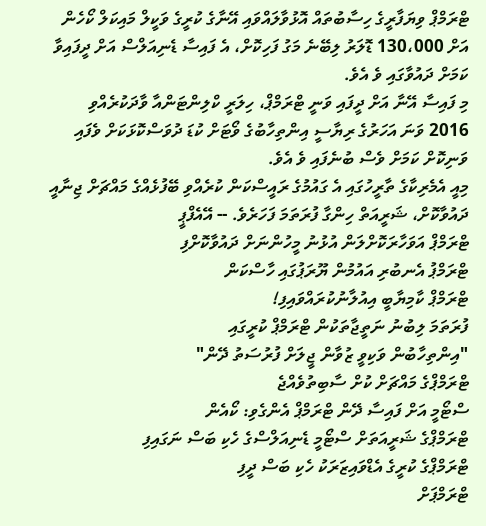ޓްރަމްޕް ވިޔަފާރީގެ ހިސާބުތައް އޮޅުވާލައްވައި އޭނާގެ ކުރީގެ ވަކީލް މައިކަލް ކޯހެން އަށް 130،000 ޑޮލަރު ލިބޭނެ މަގު ފަހިކޮށް، އެ ފައިސާ ޑެނިއަލްސް އަށް ދީފައިވާ ކަމަށް ދައުވާގައި ވެ އެވެ.
މި ފައިސާ އޭނާ އަށް ދީފައި ވަނީ ޓްރަމްޕް، ހިލަރީ ކްލިންޓަންއާ ވާދަކުރެއްވި 2016 ވަނަ އަހަރުގެ ރިޔާސީ އިންތިހާބުގެ ވޯޓަށް ކުޑަ ދުވަސްކޮޅަކަށް ވެފައި ވަނިކޮށް ކަމަށް ވެސް ބުނެފައި ވެ އެވެ.
މިއީ އެމެރިކާގެ ތާރީހުގައި އެ ގައުމުގެ ރައީސްކަން ކުރެއްވި ބޭފުޅެއްގެ މައްޗަށް ޖިނާއީ ދައުވާކޮށް، ޝަރީއަތް ހިންގާ ފުރަތަމަ ފަހަރެވެ. -- އޭއެފްޕީ
ޓްރަމްޕް އަވަހާރަކޮށްލަން އުޅުނު މީހުންނަށް ދައުވާކޮށްފި
ޓްރަމްޕު އެނބުރި އައުމުން ޔޫރަޕުގައި ހާސްކަން
ޓްރަމްޕް ކާމިޔާބީ އިއުލާނުކުރައްވައިފި!
ފުރަތަމަ ލިބުނު ނަތީޖާތަކުން ޓްރަމްޕް ކުރީގައި
"އިންތިހާބުން ވަކިވީ ޒުވާން ޖީލަށް ފުރުސަތު ދޭން"
ޓްރަމްޕްގެ މައްޗަށް ކުށް ސާބިތުވެއްޖެ
ސްޓޯމީ އަށް ފައިސާ ދޭން ޓްރަމްޕް އެންގެވި: ކޯއެން
ޓްރަމްޕްގެ ޝަރީއަތަށް ސްޓޯމީ ޑެނިއަލްސްގެ ހެކި ބަސް ނަގައިފި
ޓްރަމްޕްގެ ކުރީގެ އެޑްވައިޒަރަކު ހެކި ބަސް ދީފި
ޓްރަމްޕަށް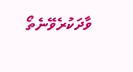ވާދަކުރެވޭނެތޯ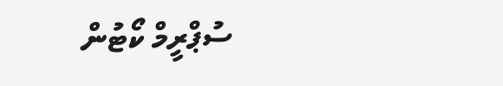ސުޕްރީމް ކޯޓުން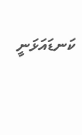ކަނޑައަޅަނީ